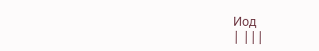Иод
| |||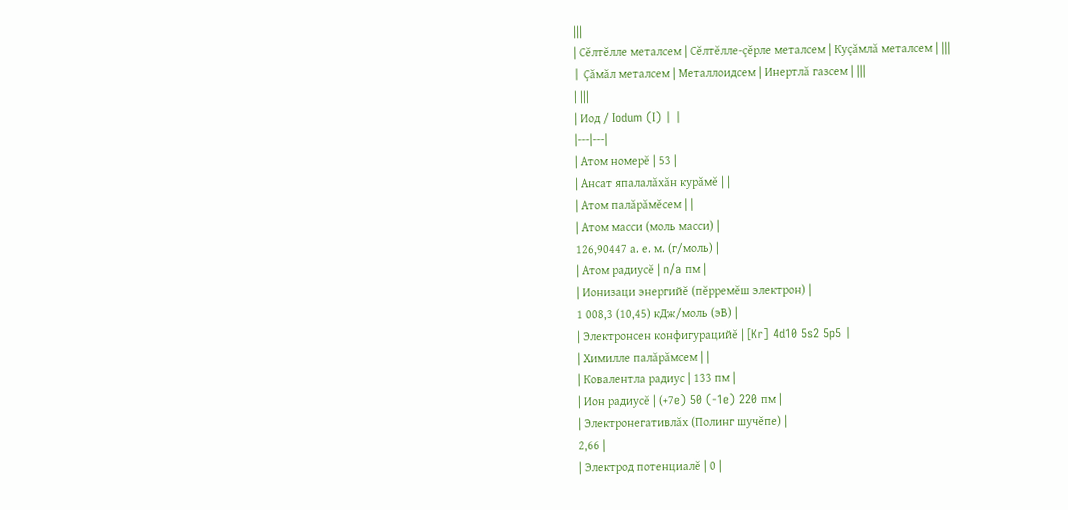|||
| Сĕлтĕлле металсем | Сĕлтĕлле-çĕрле металсем | Куçăмлă металсем | |||
| Çăмăл металсем | Металлоидсем | Инертлă газсем | |||
| |||
| Иод / Iodum (I) | |
|---|---|
| Атом номерĕ | 53 |
| Ансат япалалăхăн курăмĕ | |
| Атом палăрăмĕсем | |
| Атом масси (моль масси) |
126,90447 а. е. м. (г/моль) |
| Атом радиусĕ | n/a пм |
| Ионизаци энергийĕ (пĕрремĕш электрон) |
1 008,3 (10,45) кДж/моль (эВ) |
| Электронсен конфигурацийĕ | [Kr] 4d10 5s2 5p5 |
| Химилле палăрăмсем | |
| Ковалентла радиус | 133 пм |
| Ион радиусĕ | (+7e) 50 (-1e) 220 пм |
| Электронегативлăх (Полинг шучĕпе) |
2,66 |
| Электрод потенциалĕ | 0 |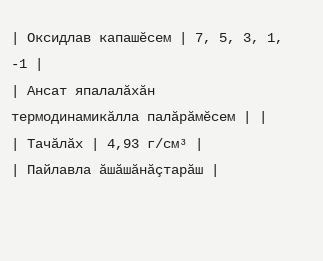| Оксидлав капашĕсем | 7, 5, 3, 1, -1 |
| Ансат япалалăхăн термодинамикăлла палăрăмĕсем | |
| Тачăлăх | 4,93 г/см³ |
| Пайлавла ăшăшăнăçтарăш |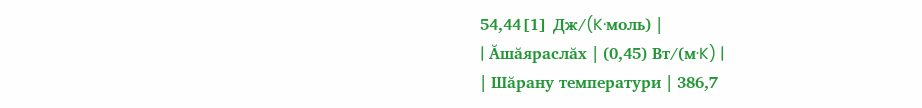54,44[1] Дж/(K·моль) |
| Ăшăяраслăх | (0,45) Вт/(м·K) |
| Шăрану температури | 386,7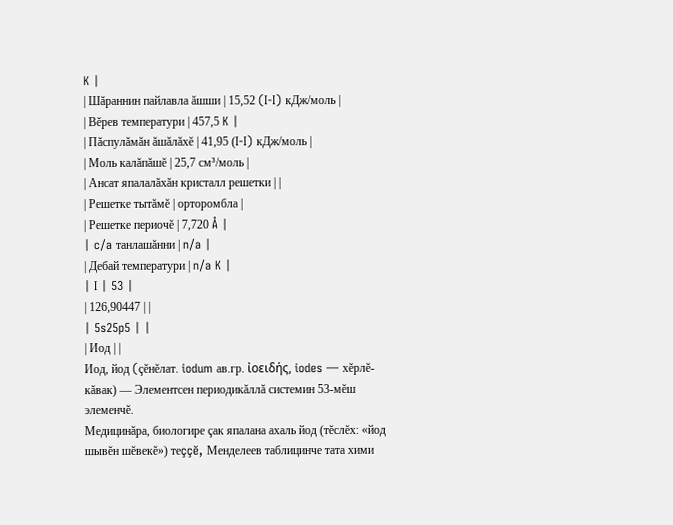K |
| Шăраннин пайлавла ăшши | 15,52 (I-I) кДж/моль |
| Вĕрев температури | 457,5 K |
| Пăспулăмăн ăшăлăхĕ | 41,95 (I-I) кДж/моль |
| Моль калăпăшĕ | 25,7 см³/моль |
| Ансат япалалăхăн кристалл решетки | |
| Решетке тытăмĕ | орторомбла |
| Решетке периочĕ | 7,720 Å |
| c/a танлашăнни | n/a |
| Дебай температури | n/a K |
| I | 53 |
| 126,90447 | |
| 5s25p5 | |
| Иод | |
Иод, йод (çĕнĕлат. iodum ав.гр. ἰοειδής, iodes — хĕрлĕ-кăвак) — Элементсен периодикăллă системин 53-мĕш элеменчĕ.
Медицинăра, биологире çак япалана ахаль йод (тĕслĕх: «йод шывĕн шĕвекĕ») теççĕ, Менделеев таблицинче тата хими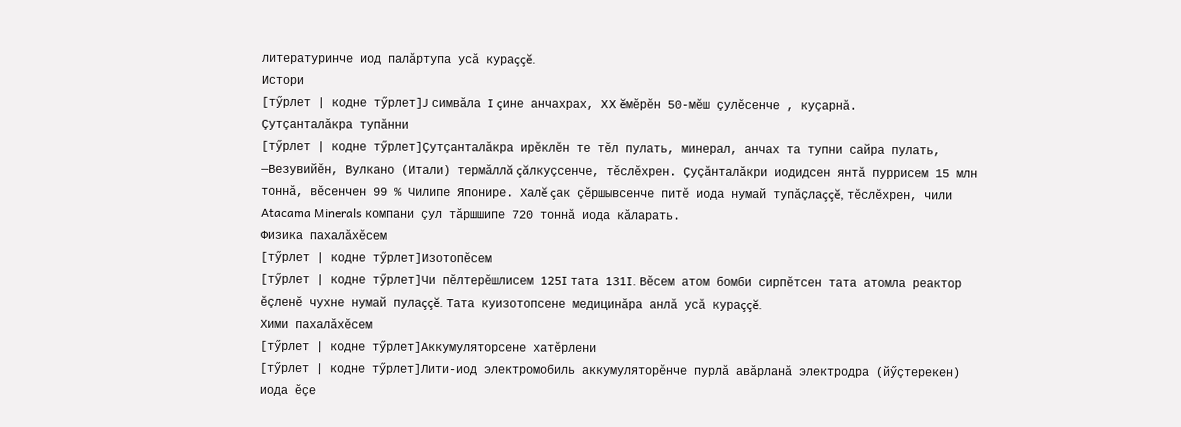литературинче иод палăртупа усă кураççĕ.
Истори
[тӳрлет | кодне тӳрлет]J симвăла I çине анчахрах, XX ĕмĕрĕн 50-мĕш çулĕсенче , куçарнă.
Çутçанталăкра тупăнни
[тӳрлет | кодне тӳрлет]Çутçанталăкра ирĕклĕн те тĕл пулать, минерал, анчах та тупни сайра пулать, —Везувийĕн, Вулкано (Итали) термăллă çăлкуçсенче, тĕслĕхрен. Çуçăнталăкри иодидсен янтă пуррисем 15 млн тоннă, вĕсенчен 99 % Чилипе Японире. Халĕ çак çĕршывсенче питĕ иода нумай тупăçлаççĕ, тĕслĕхрен, чили Atacama Minerals компани çул тăршшипе 720 тоннă иода кăларать.
Физика пахалăхĕсем
[тӳрлет | кодне тӳрлет]Изотопĕсем
[тӳрлет | кодне тӳрлет]Чи пĕлтерĕшлисем 125I тата 131I. Вĕсем атом бомби сирпĕтсен тата атомла реактор ĕçленĕ чухне нумай пулаççĕ. Тата куизотопсене медицинăра анлă усă кураççĕ.
Хими пахалăхĕсем
[тӳрлет | кодне тӳрлет]Аккумуляторсене хатĕрлени
[тӳрлет | кодне тӳрлет]Лити-иод электромобиль аккумуляторĕнче пурлă авăрланă электродра (йӳçтерекен) иода ĕçе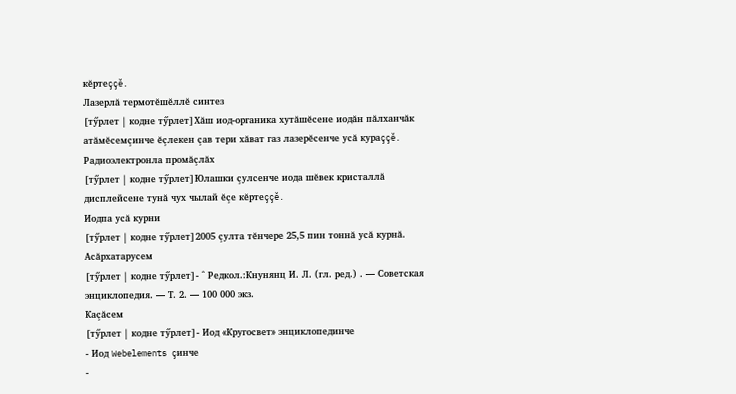кĕртеççĕ.
Лазерлă термотĕшĕллĕ синтез
[тӳрлет | кодне тӳрлет]Хăш иод-органика хутăшĕсене иодăн пăлханчăк атăмĕсемçинче ĕçлекен çав тери хăват газ лазерĕсенче усă кураççĕ.
Радиоэлектронла промăçлăх
[тӳрлет | кодне тӳрлет]Юлашки çулсенче иода шĕвек кристаллă дисплейсене тунă чух чылай ĕçе кĕртеççĕ.
Иодпа усă курни
[тӳрлет | кодне тӳрлет]2005 çулта тĕнчере 25,5 пин тоннă усă курнă.
Асăрхатарусем
[тӳрлет | кодне тӳрлет]- ^ Редкол.:Кнунянц И. Л. (гл. ред.) . — Советская энциклопедия. — Т. 2. — 100 000 экз.
Каçăсем
[тӳрлет | кодне тӳрлет]- Иод «Кругосвет» энциклопединче
- Иод Webelements çинче
-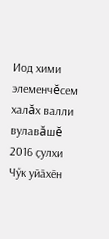Иод хими элеменчĕсем халăх валли вулавăшĕ 2016 ҫулхи Чӳк уйӑхӗн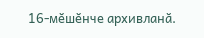16-мӗшӗнче архивланӑ.